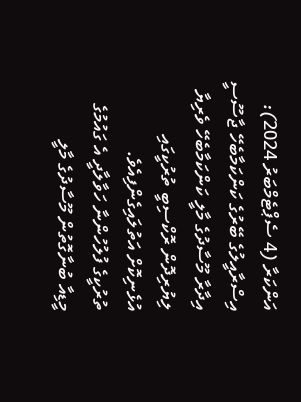އަންކަރާ (4 ސެޕްޓެމްބަރު 2024): އިސްރާއީލުގެ ބޭރުގެ ކަންކަމާބެހޭ ޖާސޫސީ އިދާރާ މޫސާދުގެ މާލީ ކަންކަމާބެހޭ ވެރިޔާ ލިޔުރިދޮން ރޮކްސިބީ ތުރުކީގައި އުޅެނިކޮށް އަތުލައިގެންފިއެވެ.
ތުރުކީގެ ފުލުހުންނާ ހަވާލާދީ އެ ގައުމުގެ މީޑިއާ ބުނާގޮތުން މޫސާދުގެ މާލީ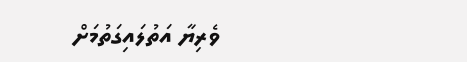ވެރިޔާ އަތުލައިގަތުމަށް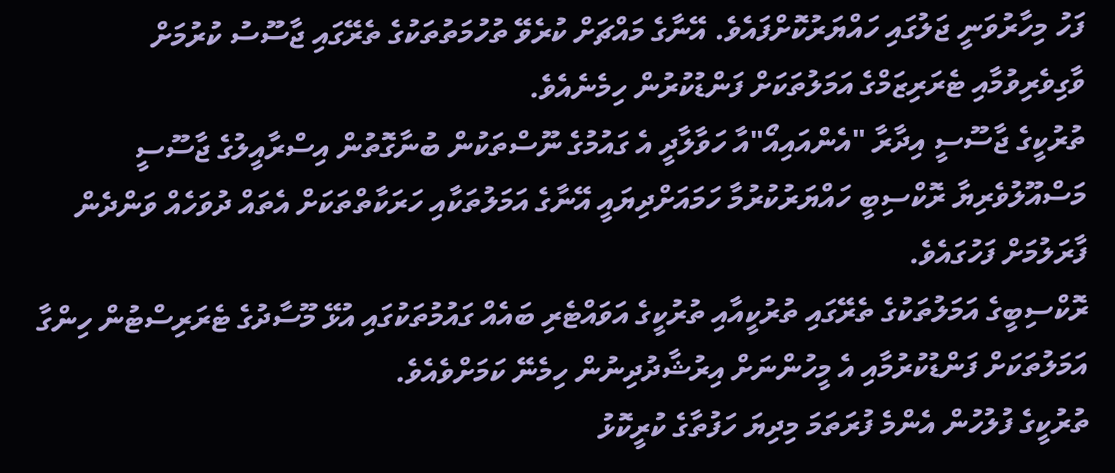ފަހު މިހާރުވަނީ ޖަލުގައި ހައްޔަރުކޮށްފައެވެ. އޭނާގެ މައްޗަށް ކުރެވޭ ތުހުމަތުތަކުގެ ތެރޭގައި ޖާސޫސު ކުރުމަށް ވާގިވެރިވުމާއި ޓެރަރިޒަމްގެ އަމަލުތަކަށް ފަންޑުކުރުން ހިމެނެއެވެ.
ތުރުކީގެ ޖާސޫސީ އިދާރާ "އެންއައިއޯ"އާ ހަވާލާދީ އެ ގައުމުގެ ނޫސްތަކުން ބުނާގޮތުން އިސްރާއީލުގެ ޖާސޫސީ މަސްއޫލުވެރިޔާ ރޮކްސިބީ ހައްޔަރުކުރުމާ ހަމައަށްދިޔައީ އޭނާގެ އަމަލުތަކާއި ހަރަކާތްތަކަށް އެތައް ދުވަހެއް ވަންދެން ފާރަލުމަށް ފަހުގައެވެ.
ރޮކްސިބީގެ އަމަލުތަކުގެ ތެރޭގައި ތުރުކީއާއި ތުރުކީގެ އަވައްޓެރި ބައެއް ގައުމުތަކުގައި އުޅޭ މޫސާދުގެ ޓެރަރިސްޓުން ހިންގާ އަމަލުތަކަށް ފަންޑުކުރުމާއި އެ މީހުންނަށް އިރުޝާދުދިނުން ހިމެނޭ ކަމަށްވެއެވެ.
ތުރުކީގެ ފުލުހުން އެންމެ ފުރަތަމަ މިދިޔަ ހަފުތާގެ ކުރީކޮޅު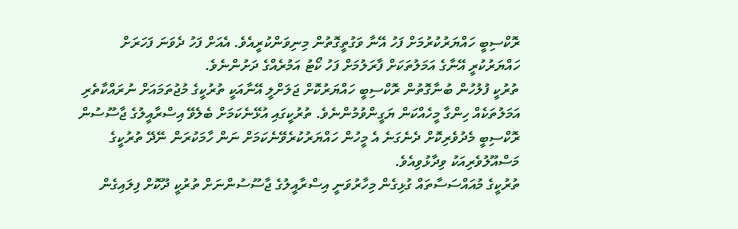ރޮކްސިބީ ހައްޔަރުކުރުމަށް ފަހު އޭނާ ވަގުތީގޮތުން މިނިވަންކުރީއެވެ. އެއަށް ފަހު ދެވަނަ ފަހަރަށް ހައްޔަރުކުރީ އޭނާގެ އަމަލުތަކަށް ފާރަލުމަށް ފަހު ކޯޓު އަމުރެއްގެ ދަށުންނެވެ.
ތުރުކީ ފުލުހުން ބުނާގޮތުން ރޮކްސިބީ ހައްޔަރުކޮށް ޖަލަށްލީ އޭނާއަކީ ތުރުކީގެ މުޖުތަމައަށް ނުރައްކާތެރި އަމަލުތަކެއް ހިންގާ މީހެއްކަން ޔަގީންވުމުންނެވެ. ތުރުކީގައި އުޅޭނެކަމަށް ބެލެވޭ އިސްރާއީލުގެ ޖާސޫސުން ރޮކްސިބީ މެދުވެރިކޮށް ދެނެގަނެ އެ މީހުން ހައްޔަރުކުރެވޭނެކަމަށް ނަން ހާމަކުރަން ނޭދޭ ތުރުކީގެ މަސްއޫލުވެރިއަކު ވިދާޅުވިއެވެ.
ތުރުކީގެ މުއައްސަސާތައް ގުޅިގެން މިހާރުވަނީ އިސްރާއީލުގެ ޖާސޫސުންނަށް ތުރުކީ ދޫކޮށް ފިލައިގެން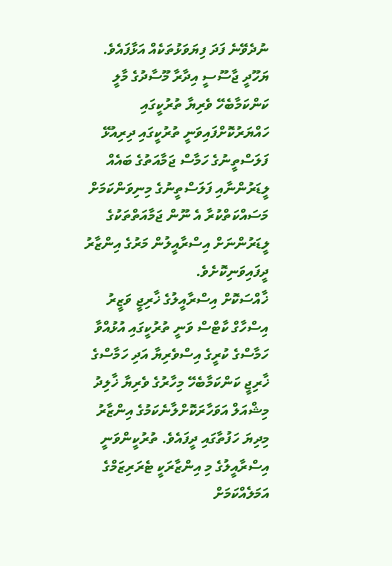ނުދެވޭނެ ފަދަ ފިޔަވަޅުތަކެއް އަޅާފައެވެ. ޔަހޫދީ ޖާސޫސީ އިދާރާ މޫސާދުގެ މާލީ ކަންކަމާބެހޭ ވެރިޔާ ތުރުކީގައި ހައްޔަރުކޮށްފައިވަނީ ތުރުކީގައި ދިރިއުޅޭ ފަލަސްތީނުގެ ހަމާސް ޖަމާއަތުގެ ބައެއް ލީޑަރުންނާއި ފަލަސްތީނުގެ މިނިވަންކަމަށް މަސައްކަތްކުރާ އެ ނޫން ޖަމާއަތްތަކުގެ ލީޑަރުންނަށް އިސްރާއީލުން މަރުގެ އިންޒާރު ދީފައިވަނިކޮށެވެ.
ޚާއްސަކޮށް އިސްރާއީލުގެ ޚާރިޖީ ވަޒީރު އިސްހާގް ކާޓްސް ވަނީ ތުރުކީގައި އުޅުއްވާ ހަމާސްގެ ކުރީގެ އިސްވެރިޔާ އަދި ހަމާސްގެ ޚާރިޖީ ކަންކަމާބެހޭ މިހާރުގެ ވެރިޔާ ޚާލިދު މިޝްއަލް އަވަހާރަކޮށްލާނެކަމުގެ އިންޒާރު މިދިޔަ ހަފުތާގައި ދީފައެވެ. ތުރުކީންވަނީ އިސްރާއީލުގެ މި އިންޒާރަކީ ޓެރަރިޒަމްގެ އަމަލެއްކަމަށް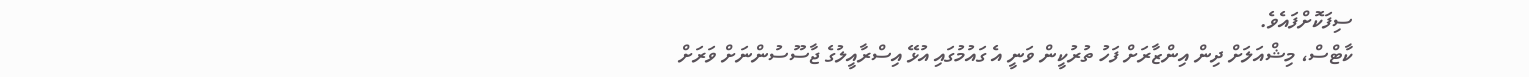ސިފަކޮށްފައެވެ.
ކާޓްސް، މިޝްއަލަށް ދިން އިންޒާރަށް ފަހު ތުރުކީން ވަނީ އެ ގައުމުގައި އުޅޭ އިސްރާއީލުގެ ޖާސޫސުންނަށް ވަރަށް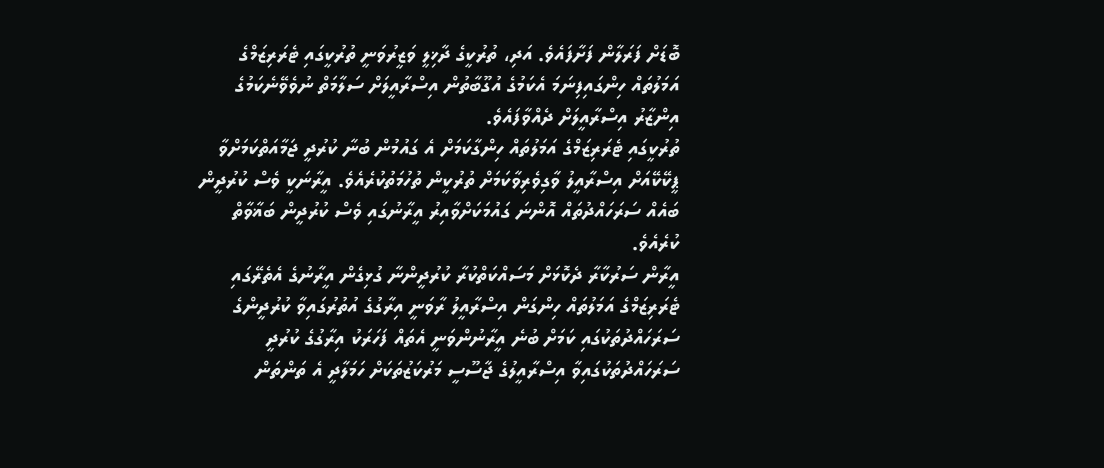ބޮޑަށް ފަރަލާން ފަށާފައެވެ. އަދި، ތުރުކީގެ ދާޚިލީ ވަޒީރުވަނީ ތުރުކީގައި ޓެރަރިޒަމްގެ އަމަލުތައް ހިންގައިފިނަމަ އެކަމުގެ އުގޫބާތުން އިސްރާއީލަށް ސަލާމަތް ނުވެވޭނެކަމުގެ އިންޒާރު އިސްރާއީލަށް ދެއްވާފައެވެ.
ތުރުކީގައި ޓެރަރިޒަމްގެ އަމަލުތައް ހިންގާކަމަށް އެ ގައުމުން ބުނާ ކުރުދީ ޖަމާއަތްކަމަށްވާ ޕީކޭކޭއަށް އިސްރާއީލު ވާގިވެރިވާކަމަށް ތުރުކީން ތުހުމަތުކުރެއެވެ. އީރާނަކީ ވެސް ކުރުދީން ބައެއް ސަރަހައްދުތައް އޮންނަ ގައުމަކަށްވާއިރު އީރާނުގައި ވެސް ކުރުދީން ބަޣާވާތް ކުރެއެވެ.
އީރާން ސަރުކާރާ ދެކޮޅަށް މަސައްކަތްކުރާ ކުރުދީންނާ ގުޅިގެން އީރާނުގެ އެތެރޭގައި ޓެރަރިޒަމްގެ އަމަލުތައް ހިންގަން އިސްރާއީލު ރާވަނީ އިރާގުގެ އުތުރުގައިވާ ކުރުދީންގެ ސަރަހައްދުތަކުގައި ކަމަށް ބުނެ އީރާނުންވަނީ އެތައް ފަހަރަކު އިރާގުގެ ކުރުދީ ސަރަހައްދުތަކުގައިވާ އިސްރާއީލުގެ ޖާސޫސީ މަރުކަޒުތަކަށް ހަމަލާދީ އެ ތަންތަން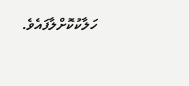ހަލާކުކޮށްލާފައެވެ.